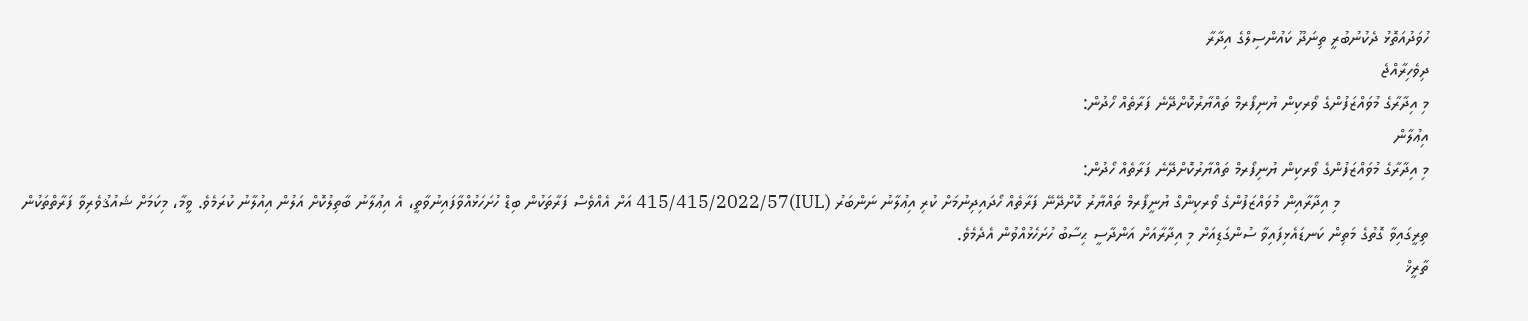ހުވަދުއަތޮޅު ދެކުނުބުރީ ތިނަދޫ ކައުންސިލްގެ އިދާރާ
ދިވެހިރާއްޖެ
މި އިދާރާގެ މުވައްޒަފުންގެ ވޯރކިން ޔުނިފޯރމް ތައްޔާރުކޮށްދޭނެ ފަރާތެއް ހޯދުން:
އިޢުލާން
މި އިދާރާގެ މުވައްޒަފުންގެ ވޯރކިން ޔުނިފޯރމް ތައްޔާރުކޮށްދޭނެ ފަރާތެއް ހޯދުން:
                   މި އިދާރާއިން މުވައްޒަފުންގެ ވޯރކިންގް ޔުނީފޯރމް ތައްޔާރު ކޮށްދޭނޭ ފަރާތެއް ހޯދައިދިނުމަށް ކުރި އިޢުލާނު ނަންބަރު (IUL)415/415/2022/57 އަށް އެއްވެސް ފަރާތަކުން ބިޑް ހުށަހަޅުއްވާފައިނުވާތީ، އެ އިޢުލާނު ބާތިލުކޮށް އަލުން އިއުލާނު ކުރަމެވެ. ވީމާ، މިކަމަށް ޝައުޤުވެރިވާ ފަރާތްތަކުން ތިރީގައިވާ ގޮތުގެ މަތިން ކަނޑައެޅިފައިވާ ސުންގަޑިއަށް މި އިދާރާއަށް އަންދާސީ ޙިސާބު ހުށަހެޅުއްވުން އެދެމެވެ.
ތާރީޚް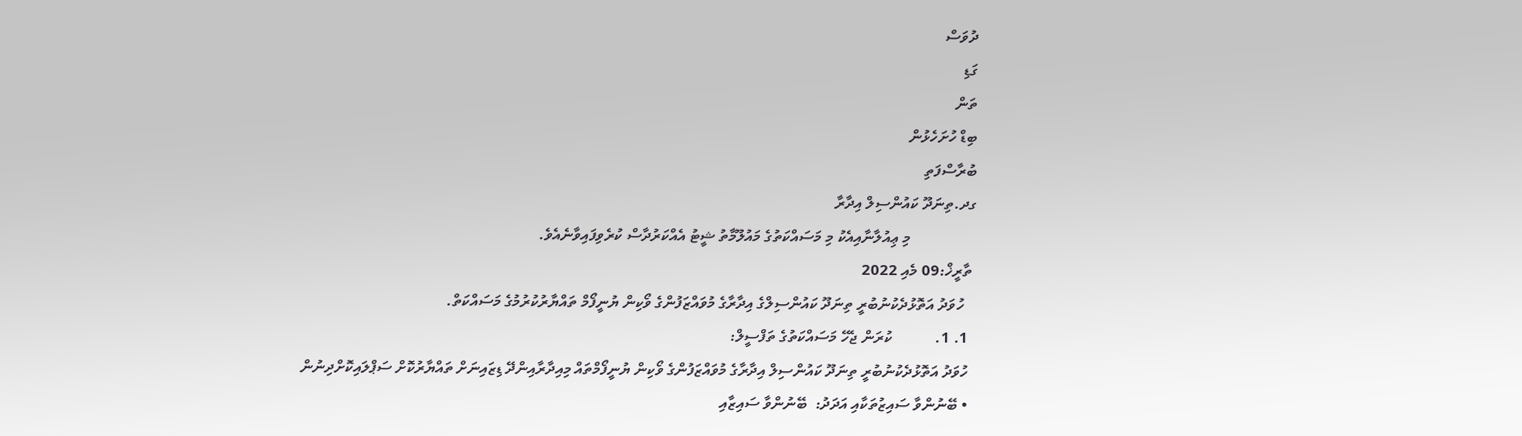ދުވަސް
ގަޑި
ތަން
ބިޑް ހުށަހެޅުން
ބުރާސްފަތި
ގދ.ތިނަދޫ ކައުންސިލް އިދާރާ
                 މި ޢިއުލާނާއިއެކު މި މަސައްކަތުގެ މައުލޫމާތު ޝީޓު އެއްކަރުދާސް ކުރެވިފައިވާނެއެވެ.
 ތާރީޚް:09 މެއި 2022
   ހުވަދު އަތޮޅުދެކުނުބުރީ ތިނަދޫ ކައުންސިލްގެ އިދާރާގެ މުވައްޒަފުންގެ ވޯކިން ޔުނީފޯމް ތައްޔާރުކުރުމުގެ މަސައްކަތް.
  1. 1.           ކުރަން ޖެހޭ މަސައްކަތުގެ ތަފްސީލް:
  ހުވަދު އަތޮޅުދެކުނުބުރީ ތިނަދޫ ކައުންސިލް އިދާރާގެ މުވައްޒަފުންގެ ވޯކިން ޔުނީފޯމްތައް މިއިދާރާއިންދޭ ޑިޒައިނަށް ތައްޔާރުކޮށް ސަޕްލައިކޮށްދިނުން
  • ބޭނުންވާ ސައިޒުތަކާއި އަދަދު:  ބޭނުންވާ ސައިޒާއި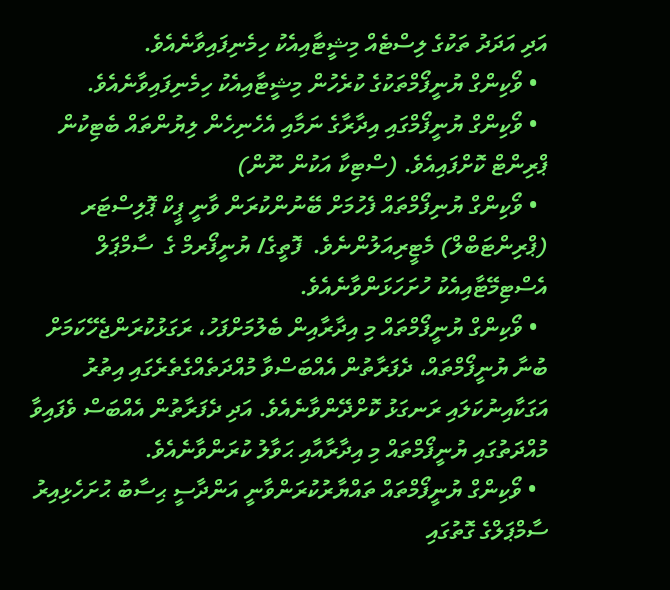އަދި އަދަދު ތަކުގެ ލިސްޓެއް މިޝީޓާއިއެކު ހިމެނިފައިވާނެއެވެ.
  • ވޯކިންގް ޔުނީފޯމްތަކުގެ ކުރެހުން މިޝީޓާއިއެކު ހިމެނިފައިވާނެއެވެ.
  • ވޯކިންގް ޔުނީފޯމްގައި އިދާރާގެ ނަމާއި އެހެނިހެން ލިޔުންތައް ބެޓިކުން ޕްރިންޓް ކޮށްފައިއެވެ. (ސްޓިކާ އަކުން ނޫން)
  • ވޯކިންގް ޔުނިފޯމްތައް ފެހުމަށް ބޭނުންކުރަން ވާނީ ޕީކް ޕޮލިސްޓަރ (ޕްރިންޓަބްލް) މެޓީރިއަލުންނެވެ.  ފޮތީގެ/ ޔުނީފޯރމް ގެ  ސާމްޕަލް އެސްޓިމޭޓާއިއެކު ހުށަހަޅަންވާނެއެވެ.
  • ވޯކިންގް ޔުނީފޯމްތައް މި އިދާރާއިން ބެލުމަށްފަހު، ރަގަޅުކުރަންޖެހޭކަމަށް ބުނާ ޔުނީފޯމްތައް، ދެފަރާތުން އެއްބަސްވާ މުއްދަތެއްގެތެރެގައި އިތުރު އަގަކާއިނުކަލައި ރަނގަޅު ކޮށްދޭންވާނެއެވެ. އަދި ދެފަރާތުން އެއްބަސް ވެފައިވާ މުއްދަތުގައި ޔުނީފޯމްތައް މި އިދާރާއާއި ޙަވާލު ކުރަންވާނެއެވެ.
  • ވޯކިންގް ޔުނީފޯމްތައް ތައްޔާރުކުރަންވާނީ އަންދާސީ ޙިސާބު ޙުށަހެޅިއިރު ސާމްޕަލްގެ ގޮތުގައި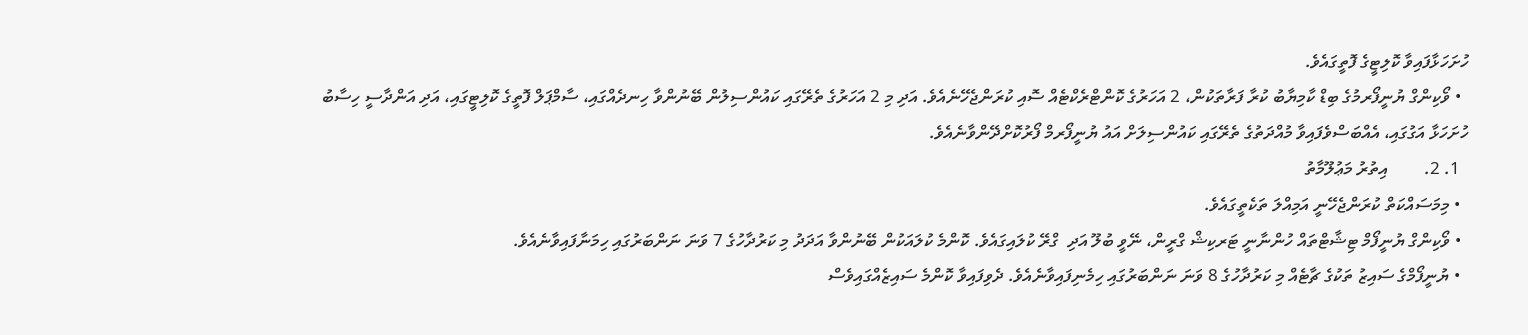ހުށަހަޅާފައިވާ ކޮލިޓީގެ ފޮތީގައެވެ.
  • ވޯކިންގް ޔުނީފޯރމުގެ ބިޑް ކާމިޔާބު ކުރާ ފަރާތަކުން، 2 އަހަރުގެ ކޮންޓްރެކްޓެއް ސޮއި ކުރަންޖެހޭނެއެވެ. އަދި މި 2 އަހަރުގެ ތެރޭގައި ކައުންސިލުން ބޭނުންވާ ހިނދެއްގައި، ސާމްޕަލް ފޮތީގެ ކޮލިޓީގައި، އަދި އަންދާސީ ހިސާބު ހުށަހަޅާ އަގުގައި، އެއްބަސްވެފައިވާ މުއްދަތުގެ ތެރޭގައި ކައުންސިލަށް އައު ޔުނީފޯރމް ފޯރުކޮށްދޭންވާނެއެވެ.
  1. 2.        އިތުރު މަޢުލޫމާތު
  • މިމަސައްކަތް ކުރަންޖެހޭނީ އަމިއްލަ ތަކެތީގައެވެ.
  • ވޯކިންގް ޔުނީފޯމް ޓިޝާޓްތައް ހުންނާނީ ޓަރކިޝް ގްރީން، ނޭވީ ބުލޫ އަދި  ގްރޭ ކުލައިގައެވެ. ކޮންމެ ކުލައަކުން ބޭނުންވާ އަދަދު މި ކަރުދާހުގެ 7 ވަނަ ނަންބަރުގައި ހިމަނާފައިވާނެއެވެ.
  • ޔުނީފޯމްގެ ސައިޒު ތަކުގެ ޗާޓެއް މި ކަރުދާހުގެ 8 ވަނަ ނަންބަރުގައި ހިމެނިފައިވާނެއެވެ. ދެވިފައިވާ ކޮންމެ ސައިޒެއްގައިވެސް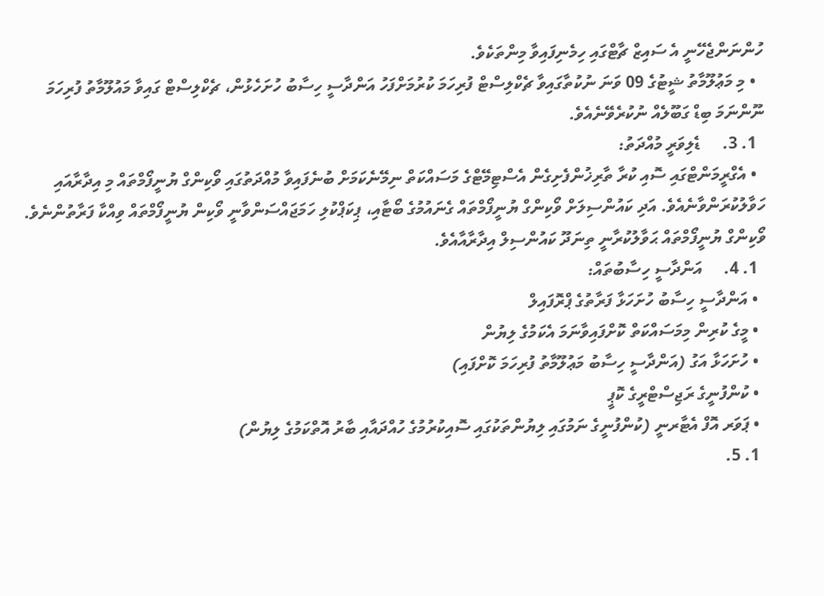ހުންނަންޖެހޭނީ އެ ސައިޒް ޗާޓްގައި ހިމެނިފައިވާ މިންތަކެވެ.
  • މި މަޢުލޫމާތު ޝީޓުގެ 09 ވަނަ ނުކުތާގައިވާ ޗެކްލިސްޓް ފުރިހަމަ ކުރުމަށްފަހު އަންދާސީ ހިސާބު ހުށަހެޅުން، ޗެކްލިސްޓް ގައިވާ މައުލޫމާތު ފުރިހަމަ ނޫންނަމަ ބިޑް ގަބޫލެއް ނުކުރެވޭނެއެވެ.
  1. 3.     ޑެލިވަރީ މުއްދަތު:
  • އެގްރީމަންޓްގައި ސޮއި ކުރާ ތާރިޚުންފެށިގެން އެސްޓިމޭޓްގެ މަސައްކަތް ނިމޭނެކަމަށް ބުނެފައިވާ މުއްދަތުގައި ވޯކިންގް ޔުނީފޯމްތައް މި އިދާރާއައި ހަވާލުކުރަންވާނެއެވެ. އަދި ކައުންސިލަށް ވޯކިންގް ޔުނީފޯމްތައް ގެނައުމުގެ ބޯޓާއި، ޕިކަޕްކުލި ހަމަޖައްސަންވާނީ ވޯކިން ޔުނީފޯމްތައް ވިއްކާ ފަރާތުންނެވެ. ވޯކިންގް ޔުނީފޯމްތައް ޙަވާލުކުރާނީ ތިނަދޫ ކައުންސިލް އިދާރާއާއެވެ.
  1. 4.     އަންދާސީ ހިސާބުތައް:
  • އަންދާސީ ހިސާބު ހުށަހަޅާ ފަރާތުގެ ޕްރޮފައިލް
  • މީގެ ކުރިން މިމަސައްކަތް ކޮށްފައިވާނަމަ އެކަމުގެ ލިޔުން
  • ހުށަހަޅާ އަގު (އަންދާސީ ހިސާބު މަޢުލޫމާތު ފުރިހަމަ ކޮށްފައި)
  • ކުންފުނީގެ ރަޖިސްޓްރީގެ ކޮޕީ
  • ޕަވަރ އޮފް އެޓާރނީ (ކުންފުނީގެ ނަމުގައި ލިޔުންތަކުގައި ސޮއިކުރުމުގެ ހުއްދައާއި ބާރު އޮތްކަމުގެ ލިޔުން)
  1. 5.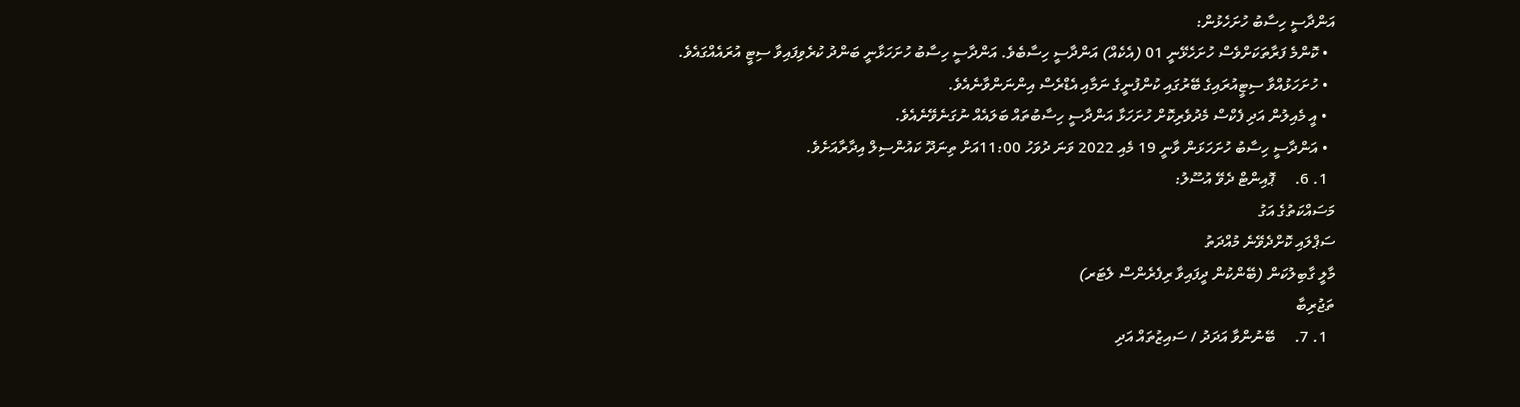އަންދާސީ ހިސާބު ހުށަހެޅުން:
  • ކޮންމެ ފަރާތަކަށްވެސް ހުށަހެޅޭނީ 01 (އެކެއް) އަންދާސީ ހިސާބެވެ. އަންދާސީ ހިސާބު ހުށަހަޅާނީ ބަންދު ކުރެވިފައިވާ ސިޓީ އުރައެއްގައެވެ.
  • ހުށަހަޅުއްވާ ސިޓީއުރައިގެ ބޭރުގައި ކުންފުނީގެ ނަމާއި އެޑްރެސް އިންނަންވާނެއެވެ.
  • އީ މެއިލުން އަދި ފެކްސް މެދުވެރިކޮށް ހުށަހަޅާ އަންދާސީ ހިސާބުތައް ބަލައެއް ނުގަނެވޭނެއެވެ.
  • އަންދާސީ ހިސާބު ހުށަހަޅަން ވާނީ 19 މެއި 2022 ވަނަ ދުވަހު 11:00އަށް ތިނަދޫ ކައުންސިލް އިދާރާއަށެވެ.
  1. 6.     ޕޮއިންޓް ދެވޭ އުސޫލު:
މަސައްކަތުގެ އަގު
ސަޕްލައި ކޮށްދެވޭނެ މުއްދަތު
މާލީ ގާބިލުކަން (ބޭންކުން ދީފައިވާ ރިފެރެންސް ލެޓަރ)
ތަޖުރިބާ
  1. 7.     ބޭނުންވާ އަދަދު / ސައިޒުތައް އަދި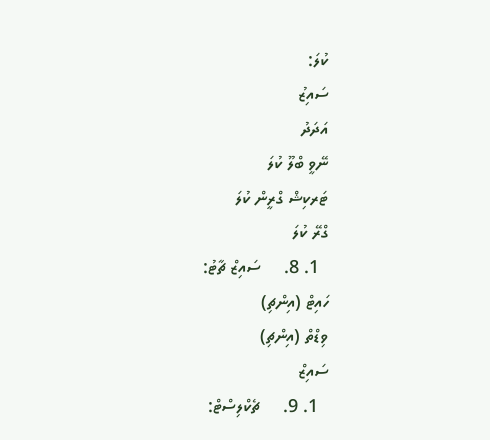ކުލަ:
ސައިޒު
އަދަދު
ނޭވީ ބްލޫ ކުލަ
ޓަރކިޝް ގްރީން ކުލަ
ގްރޭ ކުލަ
  1. 8.     ސައިޒް ޗާޓު:
ހައިޓް (އިންޗި)
ވިޑްތް (އިންޗި)
ސައިޒް
  1. 9.     ޗެކްލިސްޓް: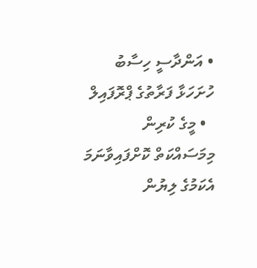• އަންދާސީ ހިސާބު ހުށަހަޅާ ފަރާތުގެ ޕްރޮފައިލް
  • މީގެ ކުރިން މިމަސައްކަތް ކޮށްފައިވާނަމަ އެކަމުގެ ލިޔުން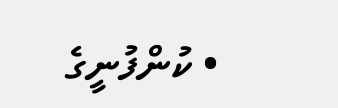• ކުންފުނީގެ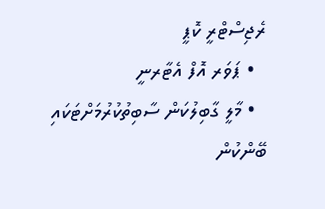ރެޖިސްޓްރީ ކޮޕީ
  • ޕަވަރ އޮފް އެޓާރނީ
  • މާލީ ގާބިލުކަން ސާބިތުކުރުމަށްޓަކައި ބޭންކުން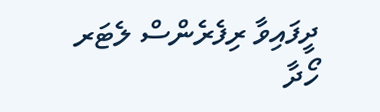ދީފައިވާ ރިފެރެންސް ލެޓަރ
ހޯދާ